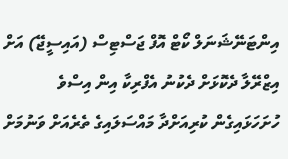އިންޓަނޭޝަނަލް ކޯޓް އޮފް ޖަސްޓިސް (އައިސީޖޭ) އަށް އިޒްރޭލާ ދެކޮޅަށް ދެކުނު އެފްރިކާ އިން އިސްވެ ހުށަހަޅައިގެން ކުރިއަށްދާ މައްސަލައިގެ ތެރެއަށް ވަނުމަށް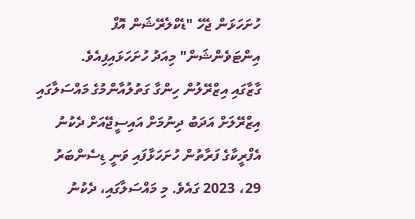ހުށަހަޅަން ޖެހޭ "ޑެކްލެރޭޝަން އޮފް އިންޓަވެންޝަން" މިއަދު ހުށަހަޅައިފިއެވެ.
ގާޒާގައި އިޒްރޭލުން ހިންގާ ގަތުލުއާންމުގެ މައްސަލާގައި އިޒްރޭލަށް އަދަބު ދިނުމަށް އައިސީޖޭއަށް ދެކުނު އެފްރީކާގެ ފަރާތުން ހުށަހަޅާފައި ވަނީ ޑިސެންބަރު 29، 2023 ގައެވެ. މި މައްސަލާގައި، ދެކުނު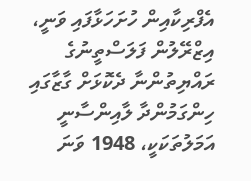އެފްރިކާއިން ހުށަހަޅާފައި ވަނީ، އިޒްރޭލުން ފަލަސްތީނުގެ ރައްޔިތުންނާ ދެކޮޅަށް ގާޒާގައި ހިންގަމުންދާ ލާއިންސާނީ އަމަލުތަކަކީ، 1948 ވަނަ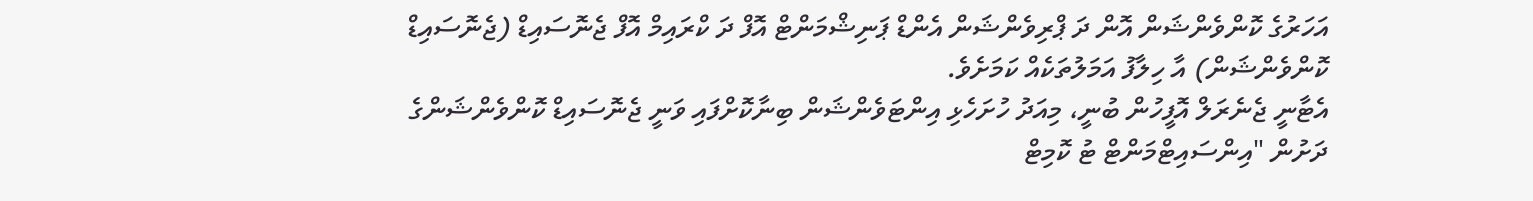އަހަރުގެ ކޮންވެންޝަން އޮން ދަ ޕްރިވެންޝަން އެންޑް ޕަނިޝްމަންޓް އޮފް ދަ ކްރައިމް އޮފް ޖެނޮސައިޑް (ޖެނޮސައިޑް ކޮންވެންޝަން) އާ ހިލާފު އަމަލުތަކެއް ކަމަށެވެ.
އެޓާނީ ޖެނެރަލް އޮފީހުން ބުނީ، މިއަދު ހުށަހެޅި އިންޓަވެންޝަން ބިނާކޮށްފައި ވަނީ ޖެނޮސައިޑް ކޮންވެންޝަންގެ ދަށުން "އިންސައިޓްމަންޓް ޓު ކޮމިޓް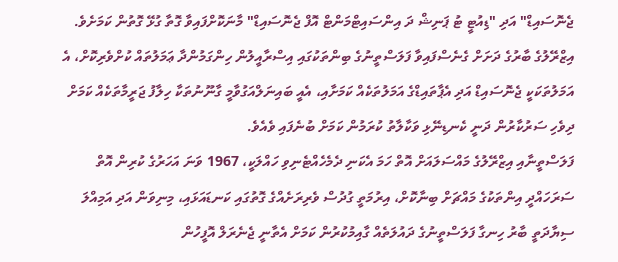ޖެނޮސައިޑް" އަދި "ޑިއުޓީ ޓު ޕަނިޝް ދަ އިންސައިޓްމަންޓް އޮފް ޖެނޮސައިޑް" މާނަކޮށްފައިވާ ގޮތާ ގުޅޭ ގޮތުން ކަމަށެވެ. އިޒްރޭލުގެ ބާރުގެ ދަށަށް ގެނެސްފައިވާ ފަލަސްތީނުގެ ބިންތަކުގައި އިސްރާއީލުން ހިންގަމުންދާ ޢަމަލުތައް ކުށްވެރިކޮށް، އެ އަމަލުތަކަކީ ޖެނޮސައިޑް އަދި އެޕާތައިޑްގެ އަމަލުތަކެއް ކަމަށާއި، އެއީ ބައިނަލްއަގުވާމީ ގާނޫނުތަކާ ހިލާފު ޖަރީމާތަކެއް ކަމަށް ދިވެހި ސަރުކާރުން ދަނީ ކެނޑިނޭޅި ވަކާލާތު ކުރަމުން ކަމަށް ބުނެފައި ވެއެވެ.
ފަލަސްތީނާއި އިޒްރޭލުގެ މައްސަލައަށް އޮތް ހަމަ އެކަނި ދެމެހެއްޓެނިވި ހައްލަކީ، 1967 ވަނަ އަހަރުގެ ކުރިން އޮތް ސަރަހައްދީ އިންތަކުގެ މައްޗަށް ބިނާކޮށް، އިރުމަތީ ގުދުސް ވެރިރަށެއްގެ ގޮތުގައި ކަނޑައަޅައި، މިނިވަން އަދި އަމިއްލަ ސިޔާދަތީ ބާރު ހިނގާ ފަލަސްތީނުގެ ދައުލަތެއް ގާއިމުކުރުން ކަމަށް އެތާނީ ޖެނެރަލް އޮފީހުން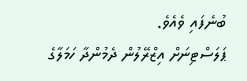ބުނެފައި ވެއެވެ.
ޕަލަސްޓިނަށް އިޒްރޭލުން ދެމުންދާ ހަމަލާގެ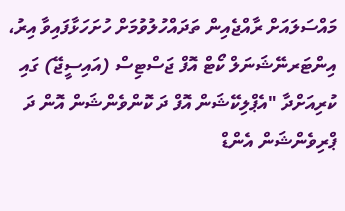މައްސަލައަށް ރާއްޖެއިން ތަދައްހުލުވުމަށް ހުށަހަޅާފައިވާ އިރު، އިންޓަރނޭޝަނަލް ކޯޓް އޮފް ޖަސްޓިސް (އައިސީޖޭ) ގައި ކުރިއަށްދާ "އެޕްލިކޭޝަން އޮފް ދަ ކޮންވެންޝަން އޮން ދަ ޕްރިވެންޝަން އެންޑް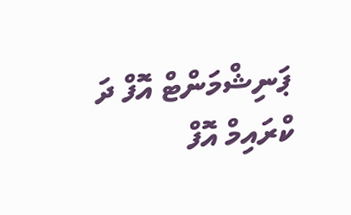ޕަނިޝްމަންޓް އޮފް ދަ ކްރައިމް އޮފް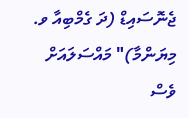ޖެނޮސައިޑް (ދަ ގެމްބިއާ ވ. މިޔަންމާ)" މައްސަލައަށް ވެސް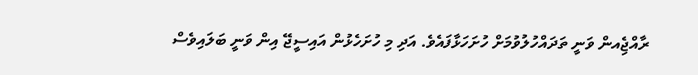ރާއްޖެިއން ވަނީ ތަދައްހުލުވުމަށް ހުށަހަޅާފައެވެ. އަދި މި ހުށަހެޅުން އައިސީޖޭ އިން ވަނީ ބަލައިވެސް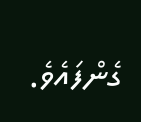ގެންފައެވެ.